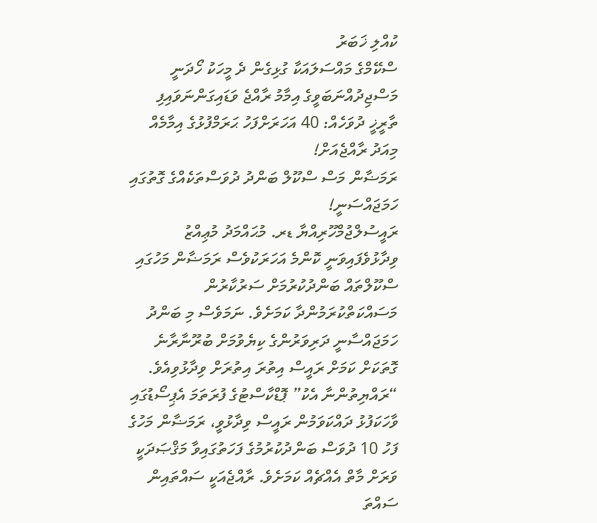ކުއްލި ޚަބަރު
ސްކޭމްގެ މައްސަލައަކާ ގުޅިގެން ދެ މީހަކު ހޯދަނީ
މަސްޖިދުއްނަބަވީގެ އިމާމު ރާއްޖެ ވަޑައިގަންނަވައިފި
ތާރީޚީ ދުވަހެއް: 40 އަހަރަށްފަހު ޙަރަމްފުޅުގެ އިމާމެއް މިއަދު ރާއްޖެއަށް!
ރަމަޟާން މަސް ސްކޫލް ބަންދު ދުވަސްތަކެއްގެ ގޮތުގައި ހަމަޖައްސަނީ!
ރައީސުލްޖުމްހޫރިއްޔާ ޑރ. މުޙައްމަދު މުޢިއްޒު ވިދާޅުވެފައިވަނީ ކޮންމެ އަހަރަކުވެސް ރަމަޟާން މަހުގައި ސްކޫލްތައް ބަންދުކުރުމަށް ސަރުކާރުން މަސައްކަތްކުރަމުންދާ ކަމަށެވެ. ނަމަވެސް މި ބަންދު ހަމަޖައްސާނީ ދަރިވަރުންގެ ކިޔެވުމަށް ބުރޫނާރާނެ ގޮތަކަށް ކަމަށް ރައީސް އިތުރަ އިތުރަށް ވިދާޅުވިއެވެ.
“ރައްޔިތުންނާ އެކު” ޕޮޑްކާސްޓުގެ ފުރަތަމަ އެޕިސޯޑުގައި ވާހަކަފުޅު ދައްކަވަމުން ރައީސް ވިދާޅުވީ، ރަމަޟާން މަހުގެ ފަހު 10 ދުވަސް ބަންދުކުރުމުގެ ފަހަތުގައިވާ މަޤްޞަދަކީ ވަރަށް މާތް އެއްޗެއް ކަމަށެވެ. ރާއްޖެއަކީ ސައްތައިން ސައްތަ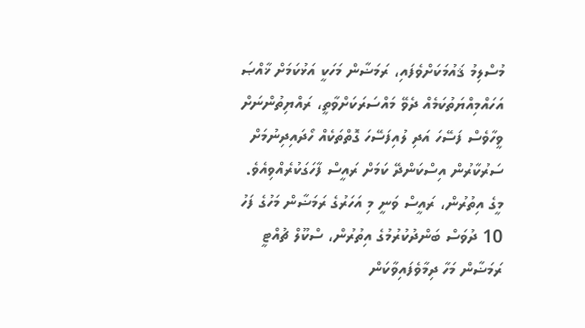މުސްލިމު ޤައުމަކަށްވެފައި، ރަމަޟާން މަހަކީ އަޅުކަމަށް ޚާއްޞަ އަހައްމިއްޔަތުކަމެއް ދެވޭ މައްސަރަކަށްވާތީ، ރައްޔިތުންނަށް ވީހާވެސް ފަސޭހަ އަދި ލުއިފަސޭހަ ގޮތްތަކެއް ހޯދައިދިނުމަށް ސަރުކާރުން އިސްކަންދޭ ކަމަށް ރައީސް ފާހަގަކުރެއްވިއެވެ.
މީގެ އިތުރުން، ރައީސް ވަނީ މި އަހަރުގެ ރަމަޟާން މަހުގެ ފަހު 10 ދުވަސް ބަންދުކުރުމުގެ އިތުރުން، ސްކޫލް ޗުއްޓީ ރަމަޟާން މަހާ ދިމާވެފައިވާކަން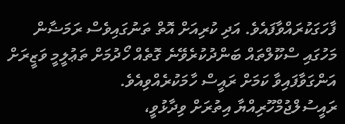ފާހަގަކުރައްވާފައެވެ. އަދި ކުރިއަށް އޮތް ތަނުގައިވެސް ރަމަޟާން މަހުގައި ސްކޫލްތައް ބަންދުކުރެވޭނެ ގޮތެއް ހޯދުމަށް ތަޢުލީމީ ވަޒީރަށް އަންގަވާފައިވާ ކަމަށް ރައީސް ހާމަކުރެއްވިއެވެ.
ރައީސުލްޖުމްހޫރިއްޔާ އިތުރަށް ވިދާޅުވީ،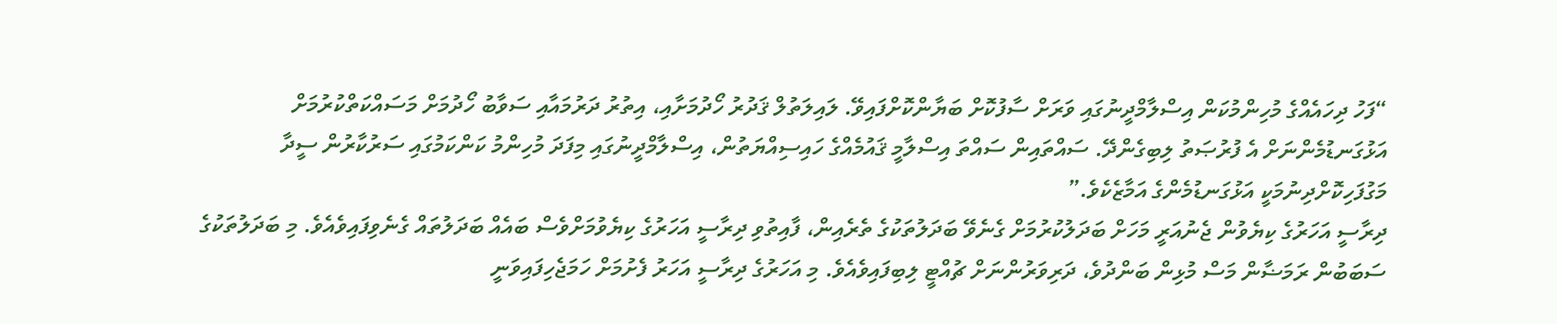“ފަހު ދިހައެއްގެ މުހިންމުކަން އިސްލާމްދީނުގައި ވަރަށް ސާފުކޮށް ބަޔާންކޮށްފައިވޭ. ލައިލަތުލް ޤަދުރު ހޯދުމަށާއި، އިތުރު ދަރުމައާއި ސަވާބު ހޯދުމަށް މަސައްކަތްކުރުމަށް އަޅުގަނޑުމެންނަށް އެ ފުރުޞަތު ލިބިގެންދޭ. ސައްތައިން ސައްތަ އިސްލާމީ ޤައުމެއްގެ ހައިސިއްޔަތުން، އިސްލާމްދީނުގައި މިފަދަ މުހިންމު ކަންކަމުގައި ސަރުކާރުން ސީދާ މަގުފަހިކޮށްދިނުމަކީ އަޅުގަނޑުމެންގެ އަމާޒެކެވެ.”
ދިރާސީ އަހަރުގެ ކިޔެވުން ޖެނުއަރީ މަހަށް ބަދަލުކުރުމަށް ގެނެވޭ ބަދަލުތަކުގެ ތެރެއިން، ފާއިތުވި ދިރާސީ އަހަރުގެ ކިޔެވުމަށްވެސް ބައެއް ބަދަލުތައް ގެނެވިފައިވެއެވެ. މި ބަދަލުތަކުގެ ސަބަބުން ރަމަޟާން މަސް މުޅިން ބަންދުވެ، ދަރިވަރުންނަށް ޗުއްޓީ ލިބިފައިވެއެވެ. މި އަހަރުގެ ދިރާސީ އަހަރު ފެށުމަށް ހަމަޖެހިފައިވަނީ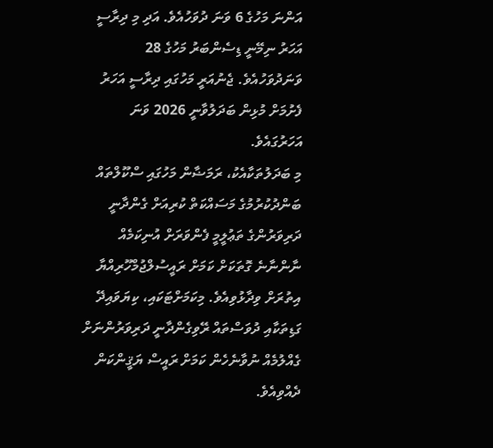އަންނަ މަހުގެ 6 ވަނަ ދުވަހުއެވެ. އަދި މި ދިރާސީ އަހަރު ނިމޭނީ ޑިސެންބަރު މަހުގެ 28 ވަނަދުވަހުއެވެ. ޖެނުއަރީ މަހުގައި ދިރާސީ އަހަރު ފެށުމަށް މުޅިން ބަދަލުވާނީ 2026 ވަނަ އަހަރުގައެވެ.
މި ބަދަލުތަކާއެކު، ރަމަޟާން މަހުގައި ސްކޫލްތައް ބަންދުކުރުމުގެ މަސައްކަތް ކުރިއަށް ގެންދާނީ ދަރިވަރުންގެ ތަޢުލީމީ ފެންވަރަށް އުނިކަމެއް ނާންނާނެ ގޮތަކަށް ކަމަށް ރައީސުލްޖުމްހޫރިއްޔާ އިތުރަށް ވިދާޅުވިއެވެ. މިކަމަށްޓަކައި، ކިޔަވައިދޭ ގަޑިތަކާއި ދުވަސްތައް ރޭވިގެންދާނީ ދަރިވަރުންނަށް ގެއްލުމެއް ނުވާނެހެން ކަމަށް ރައީސް ޔަޤީންކަން ދެއްވިއެވެ.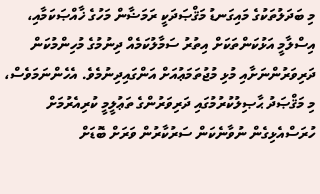މި ބަދަލުތަކުގެ މައިގަނޑު މަޤްޞަދަކީ ރަމަޟާން މަހުގެ ޚާއްޞަކަމާއި، އިސްލާމީ އަޅުކަންތަކަށް އިތުރު ސަމާލުކަމެއް ދިނުމުގެ މުހިންމުކަން ދަރިވަރުންނަށާއި މުޅި މުޖުތަމަޢުއަށް އަންގައިދިނުމެވެ. އެހެންނަމަވެސް، މި މަޤްޞަދު ޙާޞިލުކުރުމުގައި ދަރިވަރުންގެ ތަޢުލީމީ ކުރިއެރުމަށް ހުރަސްއެޅިގެން ނުވާނެކަން ސަރުކާރުން ވަރަށް ބޮޑަށް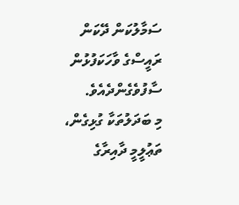ސަމާލުކަން ދޭކަން ރައީސްގެ ވާހަކަފުޅުން ސާފުވެގެންދެއެވެ.
މި ބަދަލުތަކާ ގުޅިގެން، ތަޢުލީމީ ދާއިރާގެ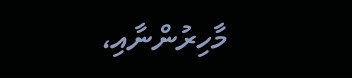މާހިރުންނާއި،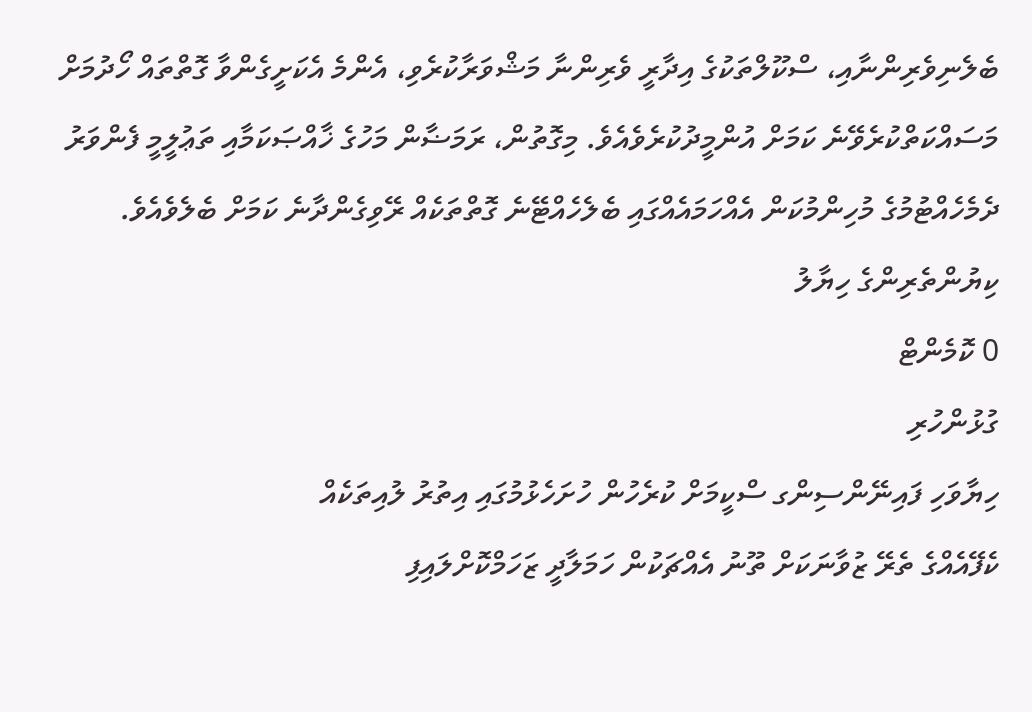ބެލެނިވެރިންނާއި، ސްކޫލްތަކުގެ އިދާރީ ވެރިންނާ މަޝްވަރާކުރެވި، އެންމެ އެކަށީގެންވާ ގޮތްތައް ހޯދުމަށް މަސައްކަތްކުރެވޭނެ ކަމަށް އުންމީދުކުރެވެއެވެ. މިގޮތުން، ރަމަޟާން މަހުގެ ޚާއްޞަކަމާއި ތަޢުލީމީ ފެންވަރު ދެމެހެއްޓުމުގެ މުހިންމުކަން އެއްހަމައެއްގައި ބެލެހެއްޓޭނެ ގޮތްތަކެއް ރޭވިގެންދާނެ ކަމަށް ބެލެވެއެވެ.
ކިޔުންތެރިންގެ ހިޔާލު
0 ކޮމެންޓް
ގުޅުންހުރި
ހިޔާވަހި ފައިނޭންސިންގ ސްކީމަށް ކުރެހުން ހުށަހެޅުމުގައި އިތުރު ލުއިތަކެއް
ކެފޭއެއްގެ ތެރޭ ޒުވާނަކަށް ތޫނު އެއްޗަކުން ހަމަލާދީ ޒަހަމްކޮށްލައިފި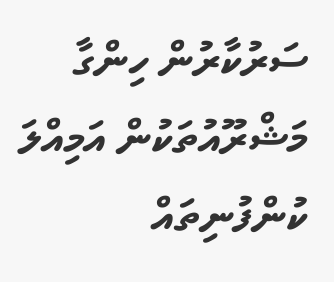ސަރުކާރުން ހިންގާ މަޝްރޫއުތަކުން އަމިއްލަ ކުންފުނިތައް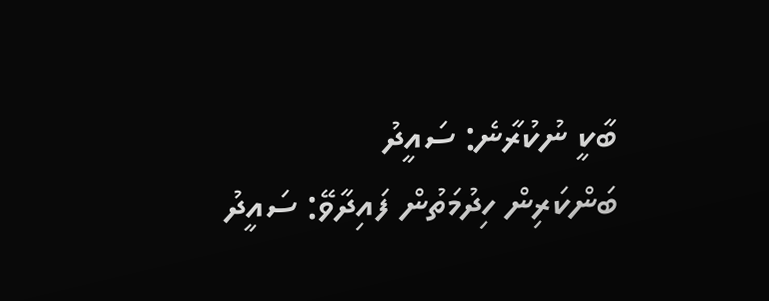ބާކީ ނުކުރާނެ: ސައީދު
ބަންކަރިން ހިދުމަތުން ފައިދާވޭ: ސައީދު